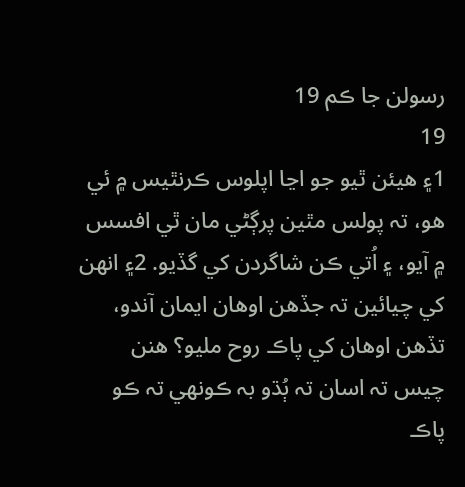رسولن جا ڪم 19
19
1۽ هيئن ٿيو جو اڃا اپلوس ڪرنٿيس ۾ ئي هو، تہ پولس مٿين پرڳڻي مان ٿي افسس ۾ آيو، ۽ اُتي ڪن شاگردن کي گڏيو. 2۽ انهن کي چيائين تہ جڏهن اوهان ايمان آندو، تڏهن اوهان کي پاڪ روح مليو؟ هنن چيس تہ اسان تہ ٻُڌو بہ ڪونهي تہ ڪو پاڪ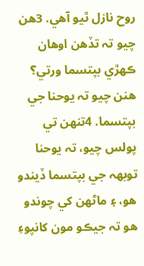روح نازل ٿيو آهي. 3هن چيو تہ تڏهن اوهان ڪهڙي بپتسما ورتي؟ هنن چيو تہ يوحنا جي بپتسما. 4تنهن تي پولس چيو، تہ يوحنا توبهہ جي بپتسما ڏيندو هو، ۽ ماڻهن کي چوندو هو تہ جيڪو مون کانپوءِ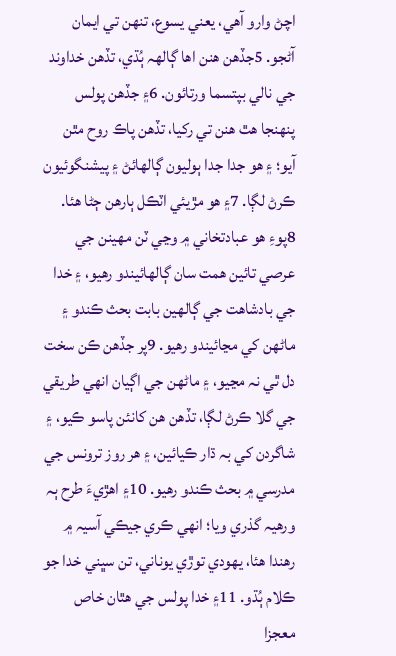اچڻ وارو آهي، يعني يسوع، تنهن تي ايمان آڻجو. 5جڏهن هنن اها ڳالهہ ٻُڌي، تڏهن خداوند جي نالي بپتسما ورتائون. 6۽ جڏهن پولس پنهنجا هٿ هنن تي رکيا، تڏهن پاڪ روح مٿن آيو؛ ۽ هو جدا جدا ٻوليون ڳالهائڻ ۽ پيشنگوئيون ڪرڻ لڳا. 7۽ هو مڙيئي اٽڪل ٻارهن ڄڻا هئا.
8پوءِ هو عبادتخاني ۾ وڃي ٽن مهينن جي عرصي تائين همت سان ڳالهائيندو رهيو، ۽ خدا جي بادشاهت جي ڳالهين بابت بحث ڪندو ۽ ماڻهن کي مڃائيندو رهيو. 9پر جڏهن ڪن سخت دل ٿي نہ مڃيو، ۽ ماڻهن جي اڳيان انهي طريقي جي گلا ڪرڻ لڳا، تڏهن هن کانئن پاسو ڪيو، ۽ شاگردن کي بہ ڌار ڪيائين، ۽ هر روز ترونس جي مدرسي ۾ بحث ڪندو رهيو. 10۽ اهڙيءَ طرح ٻہ ورهيہ گذري ويا؛ انهي ڪري جيڪي آسيہ ۾ رهندا هئا، يهودي توڙي يوناني، تن سڀني خدا جو ڪلام ٻُڌو. 11۽ خدا پولس جي هٿان خاص معجزا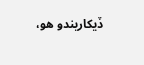ڏيکاريندو هو،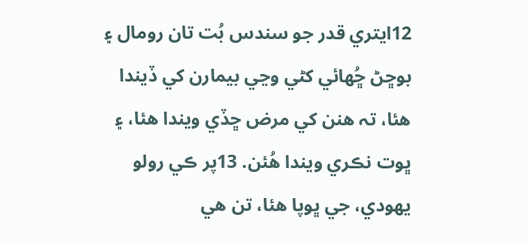12ايتري قدر جو سندس بُت تان رومال ۽ بوڇڻ ڇُهائي کڻي وڃي بيمارن کي ڏيندا هئا، تہ هنن کي مرض ڇڏي ويندا هئا، ۽ ڀوت نڪري ويندا هُئن. 13پر ڪي رولو يهودي، جي ڀوپا هئا، تن هي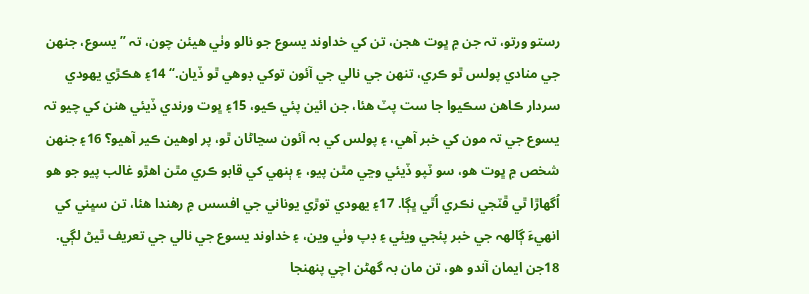رستو ورتو، تہ جن ۾ ڀوت هجن، تن کي خداوند يسوع جو نالو وٺي هيئن چون، تہ ”يسوع، جنهن جي منادي پولس ٿو ڪري، تنهن جي نالي جي آئون توکي ڊوهي ٿو ڏيان.“ 14۽ هڪڙي يهودي سردار ڪاهن سڪيوا جا ست پٽ هئا، جن ائين پئي ڪيو، 15۽ ڀوت ورندي ڏيئي هنن کي چيو تہ يسوع جي تہ مون کي خبر آهي، ۽ پولس کي بہ آئون سڃاڻان ٿو، پر اوهين ڪير آهيو؟ 16۽ جنهن شخص ۾ ڀوت هو، سو ٽپو ڏيئي وڃي مٿن پيو، ۽ ٻنهي کي قابو ڪري مٿن اهڙو غالب پيو جو هو اُگهاڙا ٿي ڦٽجي نڪري اُٿي ڀڳا. 17۽ يهودي توڙي يوناني جي افسس ۾ رهندا هئا، تن سڀني کي انهيءَ ڳالهہ جي خبر پئجي ويئي ۽ ڊپ وٺي وين، ۽ خداوند يسوع جي نالي جي تعريف ٿيڻ لڳي. 18جن ايمان آندو هو، تن مان بہ گهڻن اچي پنهنجا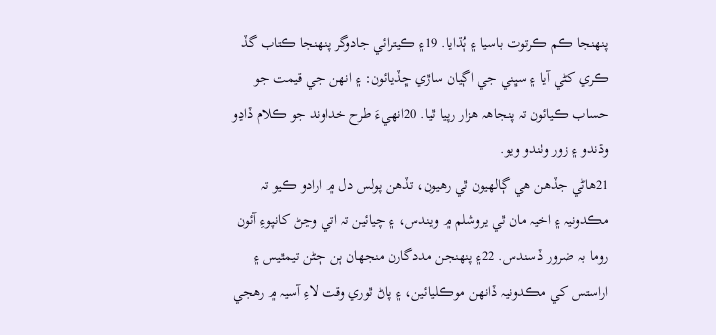پنهنجا ڪم ڪرتوت باسيا ۽ ٻُڌايا. 19۽ ڪيترائي جادوگر پنهنجا ڪتاب گڏ ڪري کڻي آيا ۽ سڀني جي اڳيان ساڙي ڇڏيائون: ۽ انهن جي قيمت جو حساب ڪيائون تہ پنجاهہ هزار رپيا ٿيا. 20انهيءَ طرح خداوند جو ڪلام ڏاڍو وڌندو ۽ زور وٺندو ويو.
21هاڻي جڏهن هي ڳالهيون ٿي رهيون، تڏهن پولس دل ۾ ارادو ڪيو تہ مڪدونيہ ۽ اخيہ مان ٿي يروشلم ۾ ويندس، ۽ چيائين تہ اتي وڃڻ کانپوءِ آئون روما بہ ضرور ڏسندس. 22۽ پنهنجن مددگارن منجهان ٻن ڄڻن تيمٿيس ۽ اراستس کي مڪدونيہ ڏانهن موڪليائين، ۽ پاڻ ٿوري وقت لاءِ آسيہ ۾ رهجي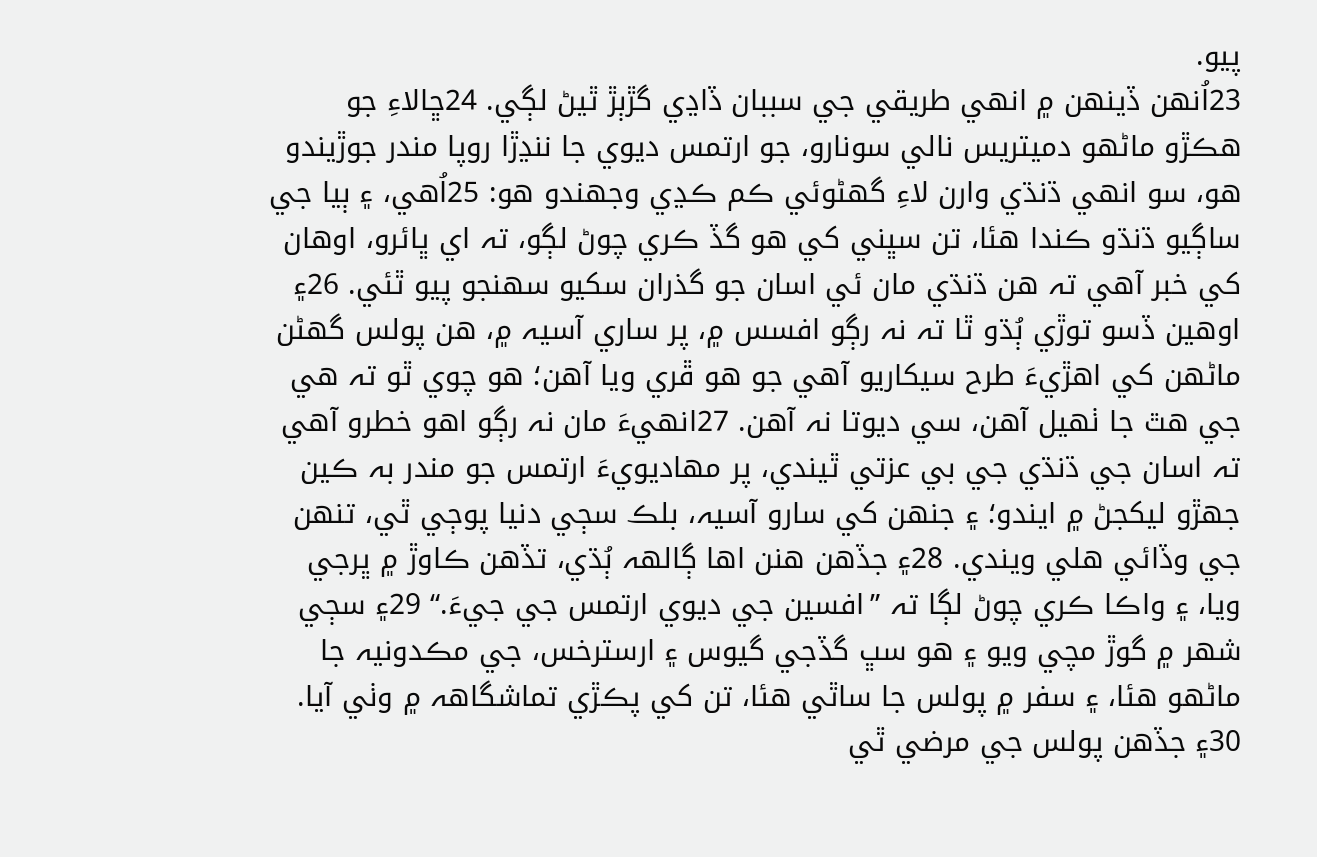پيو.
23اُنهن ڏينهن ۾ انهي طريقي جي سببان ڏاڍي گڙٻڙ ٿيڻ لڳي. 24ڇالاءِ جو هڪڙو ماڻهو دميتريس نالي سونارو، جو ارتمس ديوي جا ننڍڙا روپا مندر جوڙيندو هو، سو انهي ڌنڌي وارن لاءِ گهڻوئي ڪم ڪڍي وجهندو هو: 25اُهي، ۽ ٻيا جي ساڳيو ڌنڌو ڪندا هئا، تن سڀني کي هو گڏ ڪري چوڻ لڳو، تہ اي ڀائرو، اوهان کي خبر آهي تہ هن ڌنڌي مان ئي اسان جو گذران سکيو سهنجو پيو ٿئي. 26۽ اوهين ڏسو توڙي ٻُڌو ٿا تہ نہ رڳو افسس ۾، پر ساري آسيہ ۾، هن پولس گهڻن ماڻهن کي اهڙيءَ طرح سيکاريو آهي جو هو ڦري ويا آهن؛ هو چوي ٿو تہ هي جي هٿ جا ٺهيل آهن، سي ديوتا نہ آهن. 27انهيءَ مان نہ رڳو اهو خطرو آهي تہ اسان جي ڌنڌي جي بي عزتي ٿيندي، پر مهاديويءَ ارتمس جو مندر بہ ڪين جهڙو ليکجڻ ۾ ايندو؛ ۽ جنهن کي سارو آسيہ، بلڪ سڄي دنيا پوڄي ٿي، تنهن جي وڏائي هلي ويندي. 28۽ جڏهن هنن اها ڳالهہ ٻُڌي، تڏهن ڪاوڙ ۾ ڀرجي ويا، ۽ واڪا ڪري چوڻ لڳا تہ ”افسين جي ديوي ارتمس جي جيءَ.“ 29۽ سڄي شهر ۾ گوڙ مچي ويو ۽ هو سڀ گڏجي گيوس ۽ ارسترخس، جي مڪدونيہ جا ماڻهو هئا، ۽ سفر ۾ پولس جا ساٿي هئا، تن کي پڪڙي تماشگاهہ ۾ وٺي آيا. 30۽ جڏهن پولس جي مرضي ٿي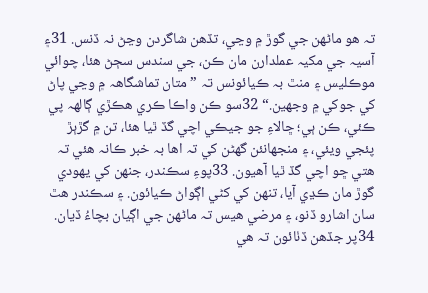تہ هو ماڻهن جي گوڙ ۾ وڃي، تڏهن شاگردن وڃڻ نہ ڏنس. 31۽ آسيہ جي مکيہ عملدارن مان ڪن، جي سندس سڄڻ هئا، چوائي موڪليس ۽ منٿ بہ ڪيائونس تہ ”متان تماشگاهہ ۾ وڃي پاڻ کي جوکي ۾ وجهين.“ 32سو ڪن واڪا ڪري هڪڙي ڳالهہ پي ڪئي، ڪن ٻي؛ ڇالاءِ جو جيڪي اچي گڏ ٿيا هئا، تن ۾ گڙٻڙ پئجي ويئي، ۽ منجهانئن گهڻن کي تہ اها بہ خبر ڪانہ هئي تہ هتي ڇو اچي گڏ ٿيا آهيون. 33پوءِ سڪندر، جنهن کي يهودي گوڙ مان ڪڍي آيا، تنهن کي کڻي اڳواڻ ڪيائون. ۽ سڪندر هٿ سان اشارو ڏنو، ۽ مرضي هيس تہ ماڻهن جي اڳيان بچاءُ ڏيان. 34پر جڏهن ڏٺائون تہ هي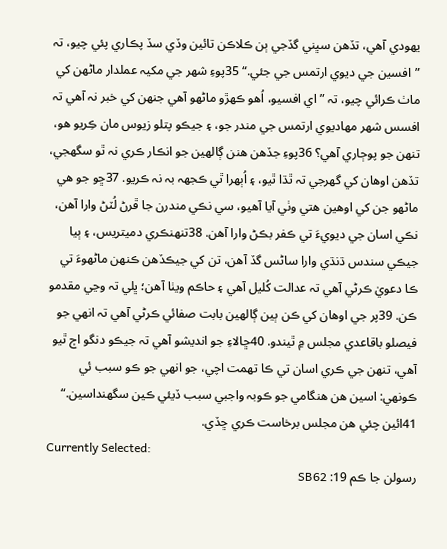يهودي آهي، تڏهن سڀني گڏجي ٻن ڪلاڪن تائين وڏي سڏ پڪاري پئي چيو، تہ ”افسين جي ديوي ارتمس جي جئي.“ 35پوءِ شهر جي مکيہ عملدار ماڻهن کي ماٺ ڪرائي چيو، تہ ”اي افسيو، اُهو ڪهڙو ماڻهو آهي جنهن کي خبر نہ آهي تہ افسس شهر مهاديوي ارتمس جي مندر جو، ۽ جيڪو پتلو زيوس مان ڪِريو هو، تنهن جو پوڄاري آهي؟ 36پوءِ جڏهن هنن ڳالهين جو انڪار ڪري نہ ٿو سگهجي، تڏهن اوهان کي گهرجي تہ ٿڌا ٿيو، ۽ اُٻهرا ٿي ڪجهہ بہ نہ ڪريو. 37ڇو جو هي ماڻهو جن کي اوهين هتي وٺي آيا آهيو، سي نڪي مندرن جا ڦرڻ لُٽڻ وارا آهن، نڪي اسان جي ديويءَ تي ڪفر بڪڻ وارا آهن. 38تنهنڪري دميتريس، ۽ ٻيا جيڪي سندس ڌنڌي وارا ساڻس گڏ آهن، تن کي جيڪڏهن ڪنهن ماڻهوءَ تي ڪا دعويٰ ڪرڻي آهي تہ عدالت کُليل آهي ۽ حاڪم ويٺا آهن؛ ڀلي تہ وڃي مقدمو ڪن. 39پر جي اوهان کي ڪن ٻين ڳالهين بابت صفائي ڪرڻي آهي تہ انهي جو فيصلو باقاعدي مجلس ۾ ٿيندو. 40ڇالاءِ جو انديشو آهي تہ جيڪو دنگو اڄ ٿيو آهي، تنهن جي ڪري اسان تي ڪا تهمت اچي، جو انهي جو ڪو سبب ئي ڪونهي: اسين هن هنگامي جو ڪوبہ واجبي سبب ڏيئي ڪين سگهنداسين.“ 41ائين چئي هن مجلس برخاست ڪري ڇڏي.
Currently Selected:
رسولن جا ڪم 19: SB62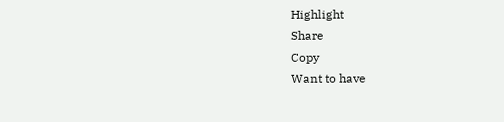Highlight
Share
Copy
Want to have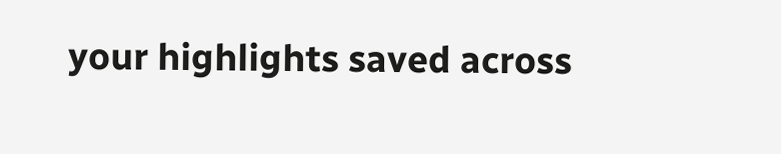your highlights saved across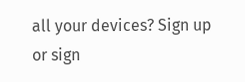all your devices? Sign up or sign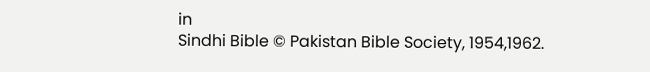in
Sindhi Bible © Pakistan Bible Society, 1954,1962.